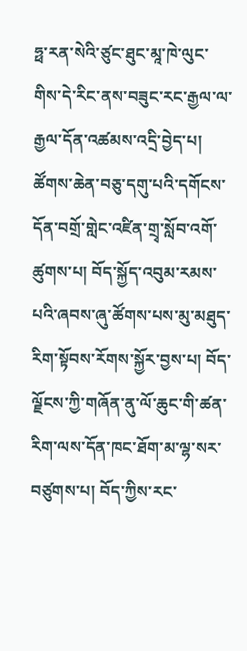ཧྥ་རན་སེའི་ཙུང་ཐུང་མཱ་ཁེ་ལུང་གིས་དེ་རིང་ནས་བཟུང་རང་རྒྱལ་ལ་རྒྱལ་དོན་འཚམས་འདྲི་བྱེད་པ། ཚོགས་ཆེན་བཅུ་དགུ་པའི་དགོངས་དོན་བགྲོ་གླེང་འཛིན་གྲྭ་སློབ་འགོ་ཚུགས་པ། བོད་སྐྱོད་འབུམ་རམས་པའི་ཞབས་ཞུ་ཚོགས་པས་མུ་མཐུད་རིག་སྟོབས་རོགས་སྐྱོར་བྱས་པ། བོད་ལྗོངས་ཀྱི་གཞོན་ནུ་ལོ་ཆུང་གི་ཚན་རིག་ལས་དོན་ཁང་ཐོག་མ་ལྷ་སར་བཙུགས་པ། བོད་ཀྱིས་རང་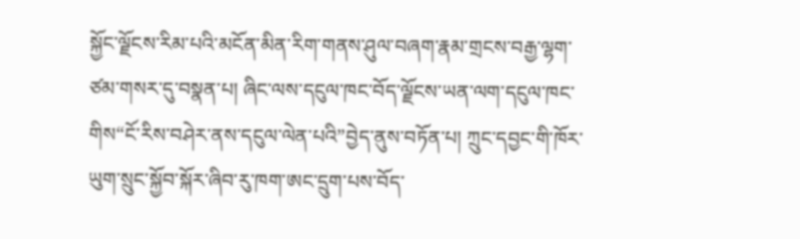སྐྱོང་ལྗོངས་རིམ་པའི་མངོན་མིན་རིག་གནས་ཤུལ་བཞག་རྣམ་གྲངས་བརྒྱ་ལྷག་ཙམ་གསར་དུ་བསྣན་པ། ཞིང་ལས་དངུལ་ཁང་བོད་ལྗོངས་ཡན་ལག་དངུལ་ཁང་གིས“ངོ་རིས་བཤེར་ནས་དངུལ་ལེན་པའི”བྱེད་ནུས་བཏོན་པ། ཀྲུང་དབྱང་གི་ཁོར་ཡུག་སྲུང་སྐྱོབ་སྐོར་ཞིབ་རུ་ཁག་ཨང་དྲུག་པས་བོད་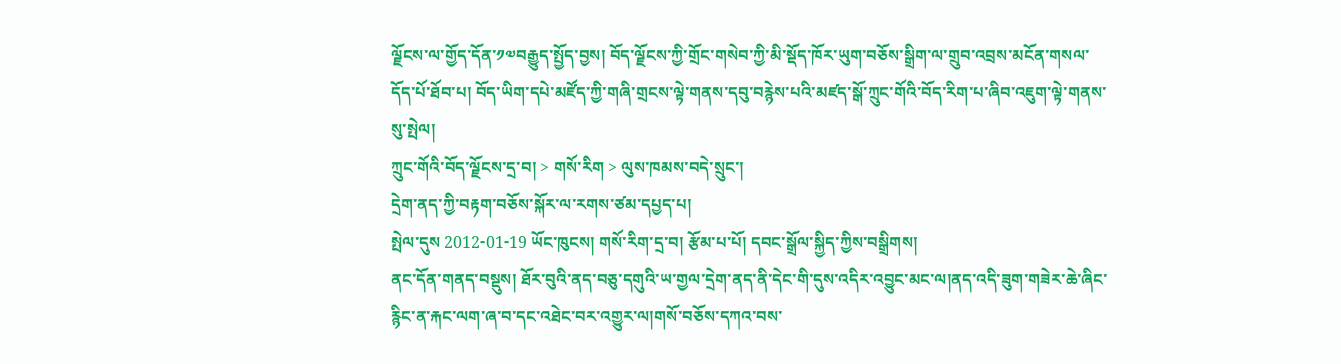ལྗོངས་ལ་གྱོད་དོན་༡༧བརྒྱུད་སྤྱོད་བྱས། བོད་ལྗོངས་ཀྱི་གྲོང་གསེབ་ཀྱི་མི་སྡོད་ཁོར་ཡུག་བཅོས་སྒྲིག་ལ་གྲུབ་འབྲས་མངོན་གསལ་དོད་པོ་ཐོབ་པ། བོད་ཡིག་དཔེ་མཛོད་ཀྱི་གཞི་གྲངས་ལྟེ་གནས་དབུ་བརྙེས་པའི་མཛད་སྒོ་ཀྲུང་གོའི་བོད་རིག་པ་ཞིབ་འཇུག་ལྟེ་གནས་སུ་སྤེལ།
ཀྲུང་གོའི་བོད་ལྗོངས་དྲ་བ། > གསོ་རིག > ལུས་ཁམས་བདེ་སྲུང་།
དྲེག་ནད་ཀྱི་བརྟག་བཅོས་སྐོར་ལ་རགས་ཙམ་དཔྱད་པ།
སྤེལ་དུས 2012-01-19 ཡོང་ཁུངས། གསོ་རིག་དྲ་བ། རྩོམ་པ་པོ། དབང་སྒྲོལ་སྐྱིད་ཀྱིས་བསྒྲིགས།
ནང་དོན་གནད་བསྡུས། ཐོར་བུའི་ནད་བཅུ་དགུའི་ཡ་གྱལ་དྲེག་ནད་ནི་དེང་གི་དུས་འདིར་འབྱུང་མང་ལ།ནད་འདི་ཟུག་གཟེར་ཆེ་ཞིང་རྙིང་ན་རྐང་ལག་ཞ་བ་དང་འཐེང་བར་འགྱུར་ལ།གསོ་བཅོས་དཀའ་བས་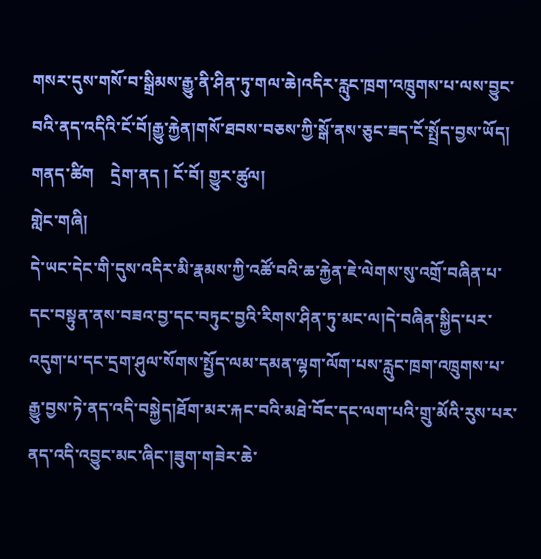གསར་དུས་གསོ་བ་སྒྲིམས་རྒྱུ་ནི་ཤིན་ཏུ་གལ་ཆེ།འདིར་རླུང་ཁྲག་འཁྲུགས་པ་ལས་བྱུང་བའི་ནད་འདིའི་ངོ་བོ།རྒྱུ་རྐྱེན།གསོ་ཐབས་བཅས་ཀྱི་སྒོ་ནས་ཅུང་ཟད་ངོ་སྤྲོད་བྱས་ཡོད།
གནད་ཚིག    དྲེག་ནད ། ངོ་བོ། གྱུར་ཚུལ།
གླེང་གཞི།
དེ་ཡང་དེང་གི་དུས་འདིར་མི་རྣམས་ཀྱི་འཚོ་བའི་ཆ་རྐྱེན་ཇེ་ལེགས་སུ་འགྲོ་བཞིན་པ་དང་བསྟུན་ནས་བཟའ་བྱ་དང་བཏུང་བྱའི་རིགས་ཤིན་ཏུ་མང་ལ།དེ་བཞིན་སྐྱིད་པར་འདུག་པ་དང་དྲག་ཤུལ་སོགས་སྤྱོད་ལམ་དམན་ལྷག་ལོག་པས་རླུང་ཁྲག་འཁྲུགས་པ་རྒྱུ་བྱས་ཏེ་ནད་འདི་བསྐྱེད།ཐོག་མར་རྐང་བའི་མཐེ་བོང་དང་ལག་པའི་གྲུ་མོའི་རུས་པར་ནད་འདི་འབྱུང་མང་ཞིང་།ཟུག་གཟེར་ཆེ་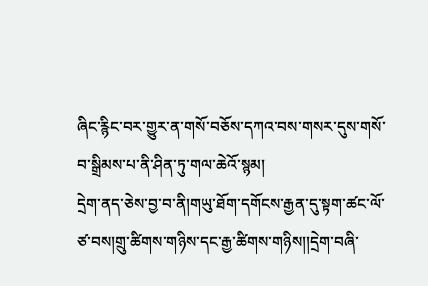ཞིང་རྙིང་བར་གྱུར་ན་གསོ་བཅོས་དཀའ་བས་གསར་དུས་གསོ་བ་སྒྲིམས་པ་ནི་ཤིན་ཏུ་གལ་ཆེའོ་སྙམ།
དྲེག་ནད་ཅེས་བྱ་བ་ནི།གཡུ་ཐོག་དགོངས་རྒྱན་དུ་སྟག་ཚང་ལོ་ཙ་བས།གྲུ་ཚིགས་གཉིས་དང་རྒྱ་ཚིགས་གཉིས།།དྲེག་བཞི་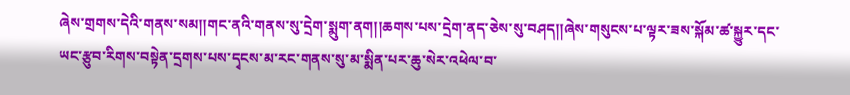ཞེས་གྲགས་དེའི་གནས་སམ།།གང་ནའི་གནས་སུ་དྲེག་སྨུག་ནག།།ཆགས་པས་དྲེག་ནད་ཅེས་སུ་བཤད།།ཞེས་གསུངས་པ་ལྟར་ཟས་སྐོམ་ཚ་སྐྱུར་དང་ཡང་རྩུབ་རིགས་བསྟེན་དྲགས་པས་དྭངས་མ་རང་གནས་སུ་མ་སྨིན་པར་ཆུ་སེར་འཕེལ་བ་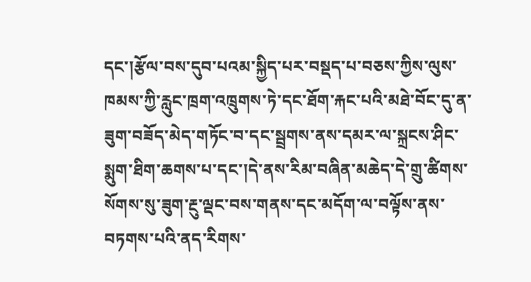དང་།རྩོལ་བས་དུབ་པའམ་སྐྱིད་པར་བསྡད་པ་བཅས་ཀྱིས་ལུས་ཁམས་ཀྱི་རླུང་ཁྲག་འཁྲུགས་ཏེ་དང་ཐོག་རྐང་པའི་མཐེ་བོང་དུ་ན་ཟུག་བཟོད་མེད་གཏོང་བ་དང་སྦྲགས་ནས་དམར་ལ་སྐྲངས་ཤིང་སྨུག་ཐིག་ཆགས་པ་དང་།དེ་ནས་རིམ་བཞིན་མཆེད་དེ་གྲུ་ཚིགས་སོགས་སུ་ཟུག་རྔུ་ལྡང་བས་གནས་དང་མདོག་ལ་བལྟོས་ནས་བཏགས་པའི་ནད་རིགས་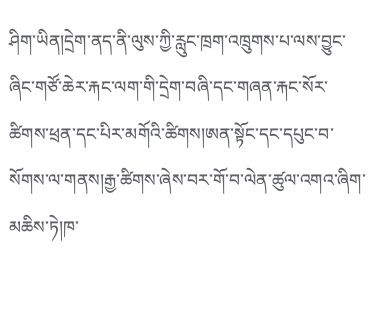ཤིག་ཡིན།དྲེག་ནད་ནི་ལུས་ཀྱི་རླུང་ཁྲག་འཁྲུགས་པ་ལས་བྱུང་ཞིང་གཙོ་ཆེར་རྐང་ལག་གི་དྲེག་བཞི་དང་གཞན་རྐང་སོར་ཚིགས་ཕྲན་དང་པིར་མགོའི་ཚིགས།ཨན་སྟོང་དང་དཔུང་བ་སོགས་ལ་གནས།རྒྱ་ཚིགས་ཞེས་བར་གོ་བ་ལེན་ཚུལ་འགའ་ཞིག་མཆིས་ཏེ།ཁ་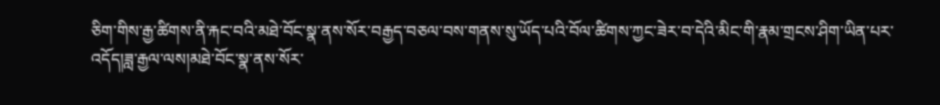ཅིག་གིས་རྒྱ་ཚིགས་ནི་རྐང་བའི་མཐེ་བོང་སྣ་ནས་སོར་བརྒྱད་བཅལ་བས་གནས་སུ་ཡོད་པའི་བོལ་ཚིགས་ཀྱང་ཟེར་བ་དེའི་མིང་གི་རྣམ་གྲངས་ཤིག་ཡིན་པར་འདོད།ཟླ་རྒྱལ་ལས།མཐེ་བོང་སྣ་ནས་སོར་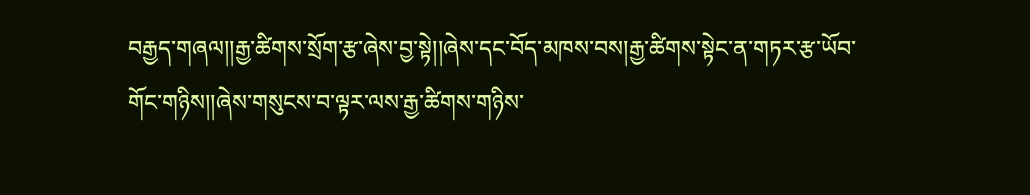བརྒྱད་གཞལ།།རྒྱ་ཚིགས་སྲོག་རྩ་ཞེས་བྱ་སྟེ།།ཞེས་དང་བོད་མཁས་བས།རྒྱ་ཚིགས་སྟེང་ན་གཏར་རྩ་ཡོབ་གོང་གཉིས།།ཞེས་གསུངས་བ་ལྟར་ལས་རྒྱ་ཚིགས་གཉིས་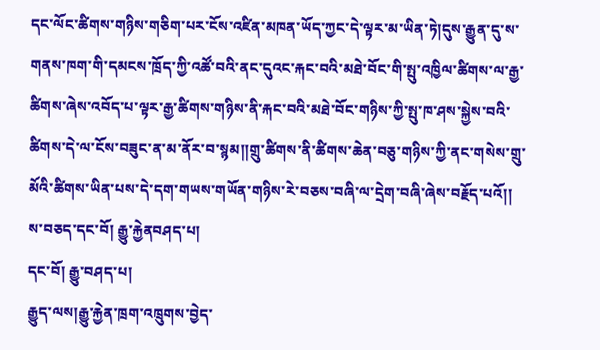དང་ལོང་ཚིགས་གཉིས་གཅིག་པར་ངོས་འཛིན་མཁན་ཡོད་ཀྱང་དེ་ལྟར་མ་ཡིན་ཏེ།དུས་རྒྱུན་དུ་ས་གནས་ཁག་གི་དམངས་ཁྲོད་ཀྱི་འཚོ་བའི་ནང་དུའང་རྐང་བའི་མཐེ་བོང་གི་སྤུ་འཁྱིལ་ཚིགས་ལ་རྒྱ་ཚིགས་ཞེས་འབོད་པ་ལྟར་རྒྱ་ཚིགས་གཉིས་ནི་རྐང་བའི་མཐེ་བོང་གཉིས་ཀྱི་སྤུ་ཁ་ཤས་སྐྱེས་བའི་ཚིགས་དེ་ལ་ངོས་བཟུང་ན་མ་ནོར་བ་སྙམ།།གྲུ་ཚིགས་ནི་ཚིགས་ཆེན་བཅུ་གཉིས་ཀྱི་ནང་གསེས་གྲུ་མོའི་ཚིགས་ཡིན་པས་དེ་དག་གཡས་གཡོན་གཉིས་རེ་བཅས་བཞི་ལ་དྲེག་བཞི་ཞེས་བརྗོད་པའོ།།
ས་བཅད་དང་བོ། རྒྱུ་རྐྱེནབཤད་པ།
དང་བོ། རྒྱུ་བཤད་པ།
རྒྱུད་ལས།རྒྱུ་རྐྱེན་ཁྲག་འཁྲུགས་བྱེད་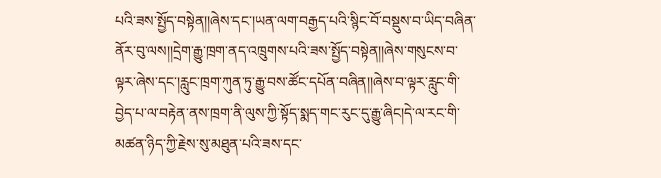པའི་ཟས་སྤྱོད་བསྟེན།།ཞེས་དང་།ཡན་ལག་བརྒྱད་པའི་སྙིང་བོ་བསྡུས་བ་ཡིད་བཞིན་ནོར་བུ་ལས།།དྲེག་རྒྱུ་ཁྲག་ནད་འཁྲུགས་པའི་ཟས་སྤྱོད་བསྟེན།།ཞེས་གསུངས་བ་ལྟར་ཞེས་དང་།རླུང་ཁྲག་ཀུན་ཏུ་རྒྱུ་བས་ཚོང་དཔོན་བཞིན།།ཞེས་བ་ལྟར་རླུང་གི་བྱེད་པ་ལ་བརྟེན་ནས་ཁྲག་ནི་ལུས་ཀྱི་སྟོད་སྨད་གང་རུང་དུ་རྒྱུ་ཞིང།དེ་ལ་རང་གི་མཚན་ཉིད་ཀྱི་རྗེས་སུ་མཐུན་པའི་ཟས་དང་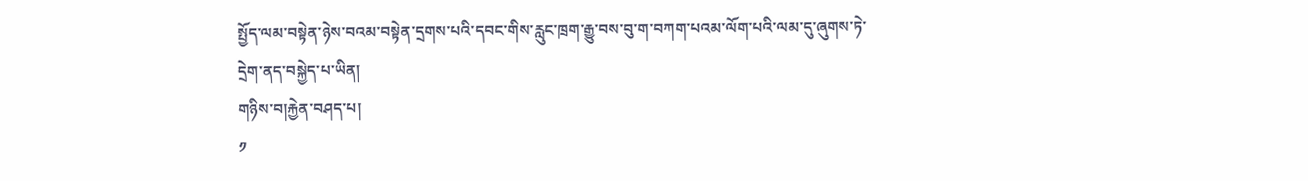སྤྱོད་ལམ་བསྟེན་ཉེས་བའམ་བསྟེན་དྲགས་པའི་དབང་གིས་རླུང་ཁྲག་རྒྱུ་བས་བུ་ག་བཀག་པའམ་ལོག་པའི་ལམ་དུ་ཞུགས་ཏེ་དྲེག་ནད་བསྐྱེད་པ་ཡིན།
གཉིས་བ།རྐྱེན་བཤད་པ།
༡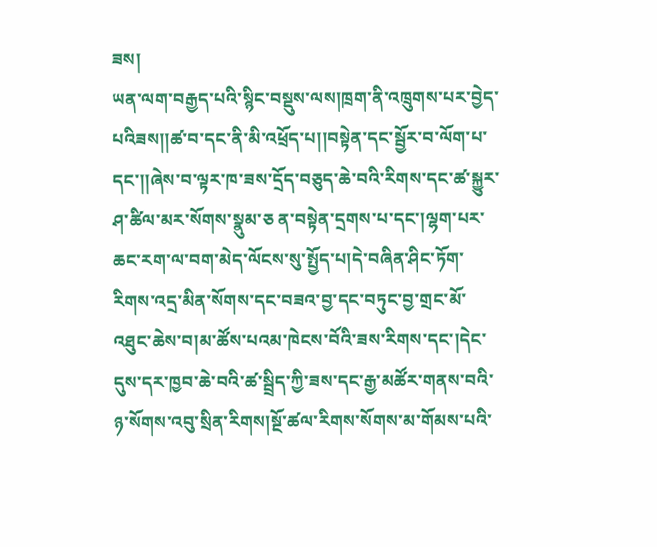ཟས།
ཡན་ལག་བརྒྱད་པའི་སྙིང་བསྡུས་ལས།ཁྲག་ནི་འཁྲུགས་པར་བྱེད་པའིཟས།།ཚ་བ་དང་ནི་མི་འཕྲོད་པ།།བསྟེན་དང་སྦྱོར་བ་ལོག་པ་དང་།།ཞེས་བ་ལྟར་ཁ་ཟས་དྲོད་བཅུད་ཆེ་བའི་རིགས་དང་ཚ་སྐྱུར་ཤ་ཚིལ་མར་སོགས་སྣུམ་ཅ ན་བསྟེན་དྲགས་པ་དང་།ལྷག་པར་ཆང་རག་ལ་བག་མེད་ལོངས་སུ་སྤྱོད་པ།དེ་བཞིན་ཤིང་ཏོག་རིགས་འདྲ་མིན་སོགས་དང་བཟའ་བྱ་དང་བཏུང་བྱ་གྲང་མོ་འཐུང་ཆེས་བ།མ་ཚོས་པའམ་ཁེངས་བོའི་ཟས་རིགས་དང་།དེང་དུས་དར་ཁྱབ་ཆེ་བའི་ཚ་སྦྲིད་ཀྱི་ཟས་དང་རྒྱ་མཚོར་གནས་བའི་ཉ་སོགས་འབུ་སྲིན་རིགས།སྔོ་ཚལ་རིགས་སོགས་མ་གོམས་པའི་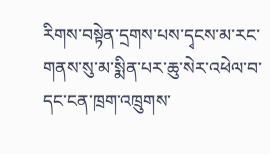རིགས་བསྟེན་དྲགས་པས་དྭངས་མ་རང་གནས་སུ་མ་སྨིན་པར་ཆུ་སེར་འཕེལ་བ་དང་ངན་ཁྲག་འཁྲུགས་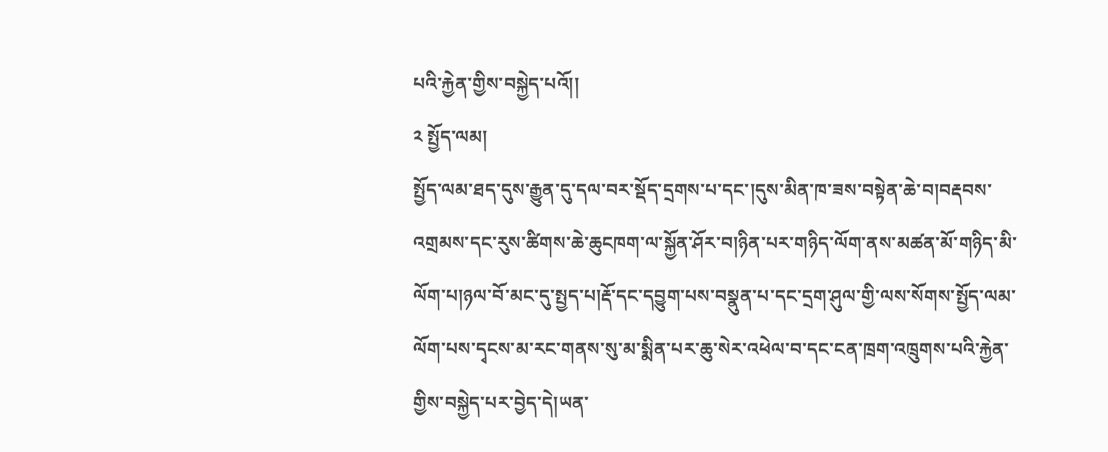པའི་རྐྱེན་གྱིས་བསྐྱེད་པའོ།།
༢ སྤྱོད་ལམ།
སྤྱོད་ལམ་ཐད་དུས་རྒྱུན་དུ་དལ་བར་སྡོད་དྲགས་པ་དང་།དུས་མིན་ཁ་ཟས་བསྟེན་ཆེ་བ།བརྡབས་འགྲམས་དང་རུས་ཚིགས་ཆེ་ཆུངཁག་ལ་སྐྱོན་ཤོར་བ།ཉིན་པར་གཉིད་ལོག་ནས་མཚན་མོ་གཉིད་མི་ལོག་པ།ཉལ་བོ་མང་དུ་སྤྱད་པ།རྡོ་དང་དབྱུག་པས་བསྣུན་པ་དང་དྲག་ཤུལ་གྱི་ལས་སོགས་སྤྱོད་ལམ་ལོག་པས་དྭངས་མ་རང་གནས་སུ་མ་སྨིན་པར་ཆུ་སེར་འཕེལ་བ་དང་ངན་ཁྲག་འཁྲུགས་པའི་རྐྱེན་གྱིས་བསྐྱེད་པར་བྱེད་དེ།ཡན་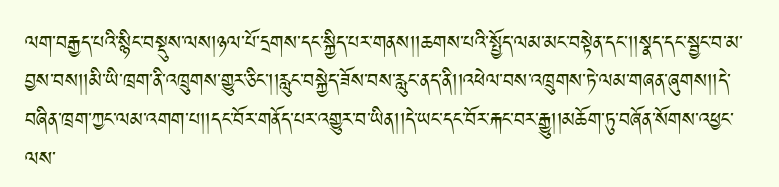ལག་བརྒྱད་པའི་སྙིང་བསྡུས་ལས།ཉལ་པོ་དྲགས་དང་སྐྱིད་པར་གནས།།ཆགས་པའི་སྤྱོད་ལམ་མང་བསྟེན་དང་།།སྣད་དང་སྦྱང་བ་མ་བྱས་བས།།མི་ཡི་ཁྲག་ནི་འཁྲུགས་གྱུར་ཅིང་།།རླུང་བསྐྱེད་ཟོས་བས་རླུང་ནད་ནི།།འཕེལ་བས་འཁྲུགས་ཏེ་ལམ་གཞན་ཞུགས།།དེ་བཞིན་ཁྲག་ཀྱང་ལམ་འགག་པ།།དང་བོར་གནོད་པར་འགྱུར་བ་ཡིན།།དེ་ཡང་དང་བོར་རྐང་བར་རྒྱུ།།མཆོག་ཏུ་བཞོན་སོགས་འཕྱང་ལས་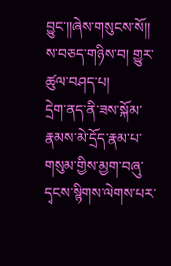བྱུང་།།ཞེས་གསུངས་སོ།།
ས་བཅད་གཉིས་བ། གྱུར་ཚུལ་བཤད་པ།
དྲེག་ནད་ནི་ཟས་སྐོམ་རྣམས་མེ་དྲོད་རྣམ་པ་གསུམ་གྱིས་མྱག་བཞུ་དྭངས་སྙིགས་ལེགས་པར་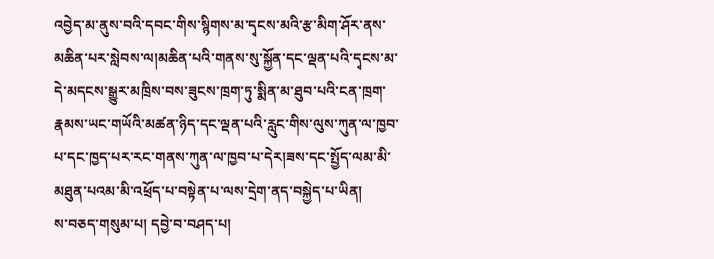འབྱེད་མ་ནུས་བའི་དབང་གིས་སྙིགས་མ་དྭངས་མའི་རྩ་མིག་ཤོར་ནས་མཆིན་པར་སླེབས་ལ།མཆིན་པའི་གནས་སུ་སྐྱོན་དང་ལྡན་པའི་དྭངས་མ་དེ་མདངས་སྒྱུར་མཁྲིས་བས་ཟུངས་ཁྲག་ཏུ་སྨིན་མ་ཐུབ་པའི་ངན་ཁྲག་རྣམས་ཡང་གཡོའི་མཚན་ཉིད་དང་ལྡན་པའི་རླུང་གིས་ལུས་ཀུན་ལ་ཁྱབ་པ་དང་ཁྱད་པར་རང་གནས་ཀུན་ལ་ཁྱབ་པ་དེར།ཟས་དང་སྤྱོད་ལམ་མི་མཐུན་པའམ་མི་འཕྲོད་པ་བསྟེན་པ་ལས་དྲེག་ནད་བསྐྱེད་པ་ཡིན།
ས་བཅད་གསུམ་པ། དབྱེ་བ་བཤད་པ།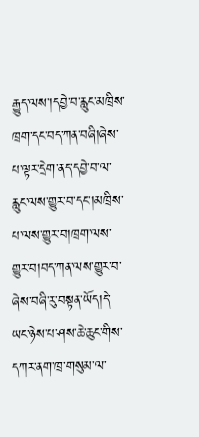རྒྱུད་ལས་།དབྱེ་བ་རླུང་མཁྲིས་ཁྲག་དང་བད་ཀན་བཞི།ཞེས་པ་ལྟར་དྲེག་ནད་དབྱེ་བ་ལ་རླུང་ལས་གྱུར་བ་དང་།མཁྲིས་པ་ལས་གྱུར་བ།ཁྲག་ལས་གྱུར་བ།བད་ཀན་ལས་གྱུར་བ་ཞེས་བཞི་རུ་བསྟན་ཡོད།དེ་ཡང་ཉེས་པ་ཤས་ཆེ་ཆུང་གིས་དཀར་ནག་ཁྲ་གསུམ་ལ་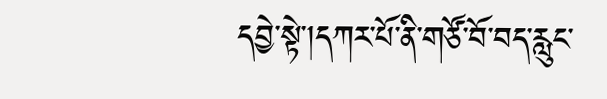དབྱེ་སྟེ་།དཀར་པོ་ནི་གཙོ་བོ་བད་རླུང་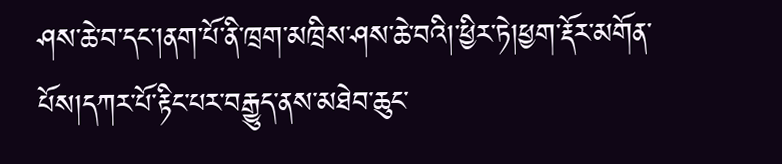ཤས་ཆེ་བ་དང་།ནག་པོ་ནི་ཁྲག་མཁྲིས་ཤས་ཆེ་བའི།་ཕྱིར་ཏེ།ཕྱག་རྡོར་མགོན་པོས།དཀར་པོ་རྟིང་པར་བརྒྱུད་ནས་མཐེབ་ཆུང་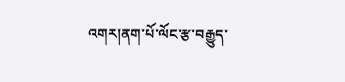འགར།ནག་པོ་ལོང་རྩ་བརྒྱུད་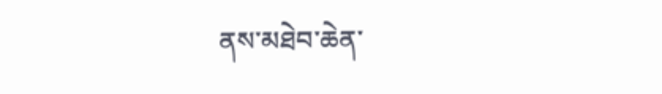ནས་མཐེབ་ཆེན་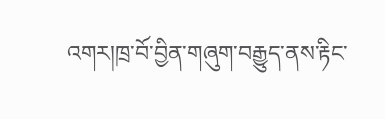འགར།ཁྲ་བོ་བྱིན་གཞུག་བརྒྱུད་ནས་རྟིང་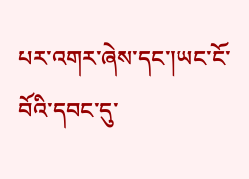པར་འགར་ཞེས་དང་།ཡང་ངོ་བོའི་དབང་དུ་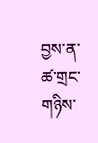བྱས་ན་ཚ་གྲང་གཉིས་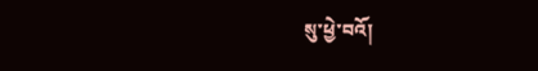སུ་ཕྱེ་བའོ།